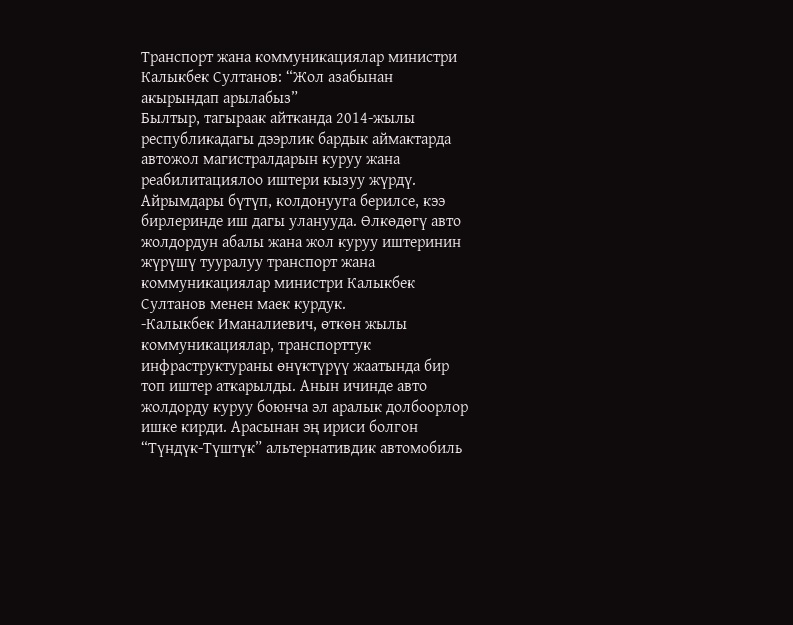Транспорт жана коммуникациялар министри Калыкбек Султанов: “Жол азабынан акырындап арылабыз”
Былтыр, тагыраак айтканда 2014-жылы республикадагы дээрлик бардык аймактарда автожол магистралдарын куруу жана реабилитациялоо иштери кызуу жүрдү. Айрымдары бүтүп, колдонууга берилсе, кээ бирлеринде иш дагы уланууда. Өлкөдөгү авто жолдордун абалы жана жол куруу иштеринин жүрүшү тууралуу транспорт жана коммуникациялар министри Калыкбек Султанов менен маек курдук.
-Калыкбек Иманалиевич, өткөн жылы коммуникациялар, транспорттук инфраструктураны өнүктүрүү жаатында бир топ иштер аткарылды. Анын ичинде авто жолдорду куруу боюнча эл аралык долбоорлор ишке кирди. Арасынан эң ириси болгон “Түндүк-Түштүк” альтернативдик автомобиль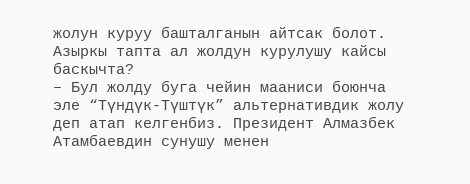жолун куруу башталганын айтсак болот. Азыркы тапта ал жолдун курулушу кайсы баскычта?
– Бул жолду буга чейин мааниси боюнча эле “Түндүк-Түштүк” альтернативдик жолу деп атап келгенбиз. Президент Алмазбек Атамбаевдин сунушу менен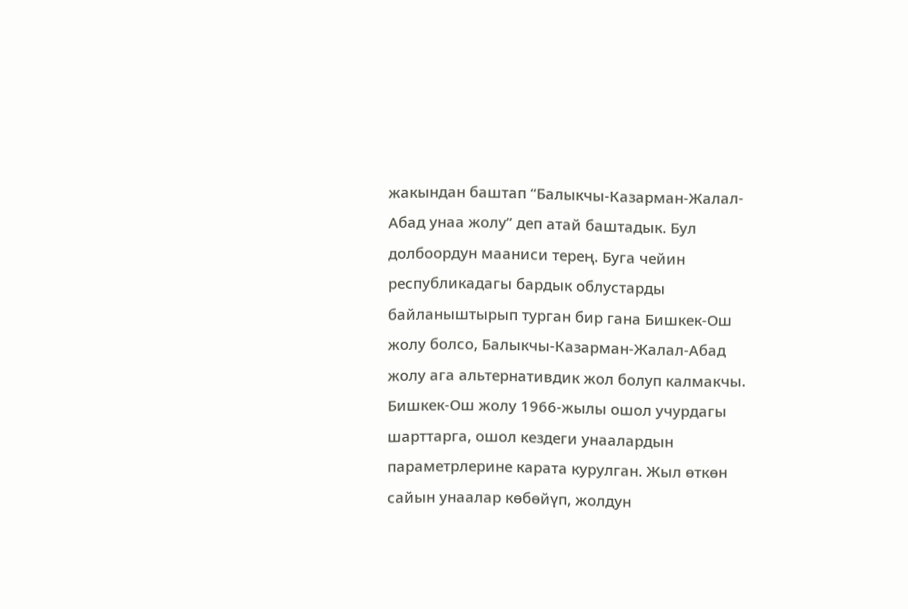жакындан баштап “Балыкчы-Казарман-Жалал-Абад унаа жолу” деп атай баштадык. Бул долбоордун мааниси терең. Буга чейин республикадагы бардык облустарды байланыштырып турган бир гана Бишкек-Ош жолу болсо, Балыкчы-Казарман-Жалал-Абад жолу ага альтернативдик жол болуп калмакчы.
Бишкек-Ош жолу 1966-жылы ошол учурдагы шарттарга, ошол кездеги унаалардын параметрлерине карата курулган. Жыл өткөн сайын унаалар көбөйүп, жолдун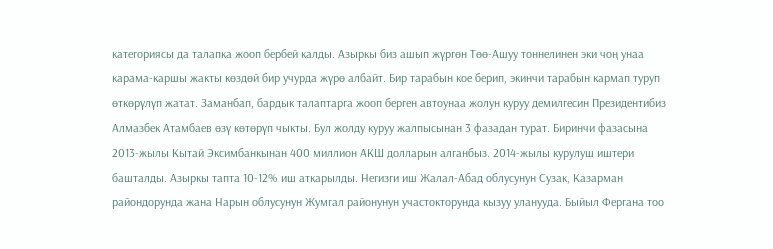категориясы да талапка жооп бербей калды. Азыркы биз ашып жүргөн Төө-Ашуу тоннелинен эки чоң унаа карама-каршы жакты көздөй бир учурда жүрө албайт. Бир тарабын кое берип, экинчи тарабын кармап туруп өткөрүлүп жатат. Заманбап, бардык талаптарга жооп берген автоунаа жолун куруу демилгесин Президентибиз Алмазбек Атамбаев өзү көтөрүп чыкты. Бул жолду куруу жалпысынан 3 фазадан турат. Биринчи фазасына 2013-жылы Кытай Эксимбанкынан 400 миллион АКШ долларын алганбыз. 2014-жылы курулуш иштери башталды. Азыркы тапта 10-12% иш аткарылды. Негизги иш Жалал-Абад облусунун Сузак, Казарман райондорунда жана Нарын облусунун Жумгал районунун участокторунда кызуу уланууда. Быйыл Фергана тоо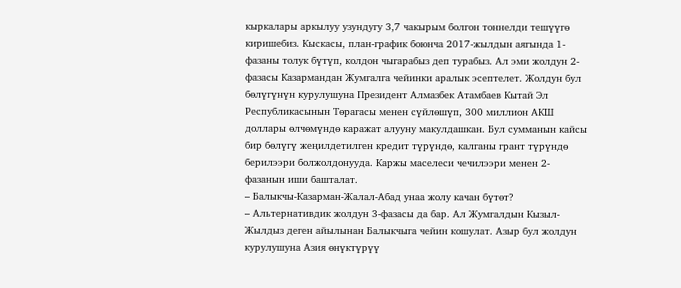кыркалары аркылуу узундугу 3,7 чакырым болгон тоннелди тешүүгө киришебиз. Кыскасы, план-график боюнча 2017-жылдын аягында 1-фазаны толук бүтүп, колдон чыгарабыз деп турабыз. Ал эми жолдун 2-фазасы Казармандан Жумгалга чейинки аралык эсептелет. Жолдун бул бөлүгүнүн курулушуна Президент Алмазбек Атамбаев Кытай Эл Республикасынын Төрагасы менен сүйлөшүп, 300 миллион АКШ доллары өлчөмүндө каражат алууну макулдашкан. Бул сумманын кайсы бир бөлүгү жеңилдетилген кредит түрүндө, калганы грант түрүндө берилээри болжолдонууда. Каржы маселеси чечилээри менен 2-фазанын иши башталат.
– Балыкчы-Казарман-Жалал-Абад унаа жолу качан бүтөт?
– Альтернативдик жолдун 3-фазасы да бар. Ал Жумгалдын Кызыл-Жылдыз деген айылынан Балыкчыга чейин кошулат. Азыр бул жолдун курулушуна Азия өнүктүрүү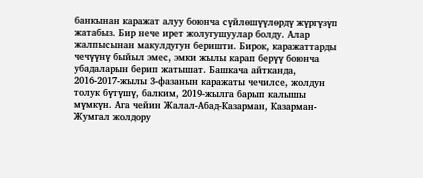банкынан каражат алуу боюнча сүйлөшүүлөрдү жүргүзүп жатабыз. Бир нече ирет жолугушуулар болду. Алар жалпысынан макулдугун беришти. Бирок, каражаттарды чечүүнү быйыл эмес, эмки жылы карап берүү боюнча убадаларын берип жатышат. Башкача айтканда, 2016-2017-жылы 3-фазанын каражаты чечилсе, жолдун толук бүтүшү, балким, 2019-жылга барып калышы мүмкүн. Ага чейин Жалал-Абад-Казарман, Казарман-Жумгал жолдору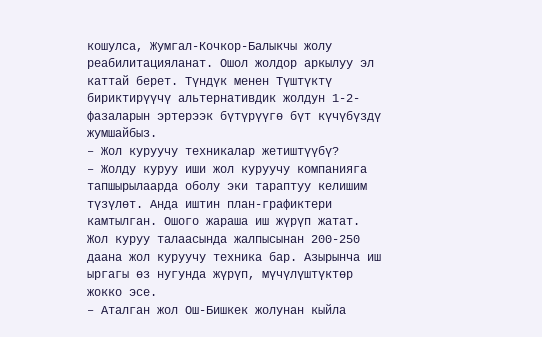кошулса, Жумгал-Кочкор-Балыкчы жолу реабилитацияланат. Ошол жолдор аркылуу эл каттай берет. Түндүк менен Түштүктү бириктирүүчү альтернативдик жолдун 1-2-фазаларын эртерээк бүтүрүүгө бүт күчүбүздү жумшайбыз.
– Жол куруучу техникалар жетиштүүбү?
– Жолду куруу иши жол куруучу компанияга тапшырылаарда оболу эки тараптуу келишим түзүлөт. Анда иштин план-графиктери камтылган. Ошого жараша иш жүрүп жатат. Жол куруу талаасында жалпысынан 200-250 даана жол куруучу техника бар. Азырынча иш ыргагы өз нугунда жүрүп, мүчүлүштүктөр жокко эсе.
– Аталган жол Ош-Бишкек жолунан кыйла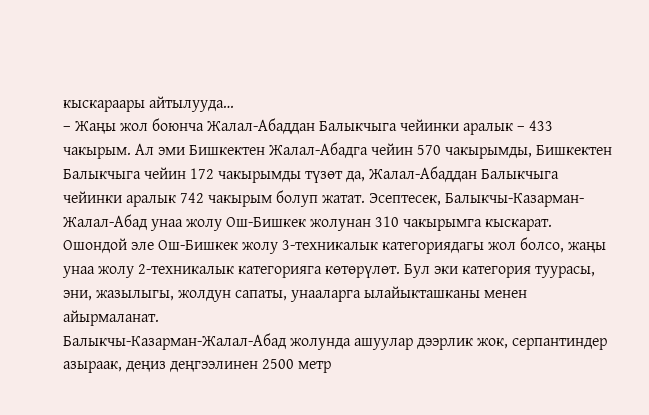кыскараары айтылууда…
– Жаңы жол боюнча Жалал-Абаддан Балыкчыга чейинки аралык – 433 чакырым. Ал эми Бишкектен Жалал-Абадга чейин 570 чакырымды, Бишкектен Балыкчыга чейин 172 чакырымды түзөт да, Жалал-Абаддан Балыкчыга чейинки аралык 742 чакырым болуп жатат. Эсептесек, Балыкчы-Казарман-Жалал-Абад унаа жолу Ош-Бишкек жолунан 310 чакырымга кыскарат. Ошондой эле Ош-Бишкек жолу 3-техникалык категориядагы жол болсо, жаңы унаа жолу 2-техникалык категорияга көтөрүлөт. Бул эки категория туурасы, эни, жазылыгы, жолдун сапаты, унааларга ылайыкташканы менен айырмаланат.
Балыкчы-Казарман-Жалал-Абад жолунда ашуулар дээрлик жок, серпантиндер азыраак, деңиз деңгээлинен 2500 метр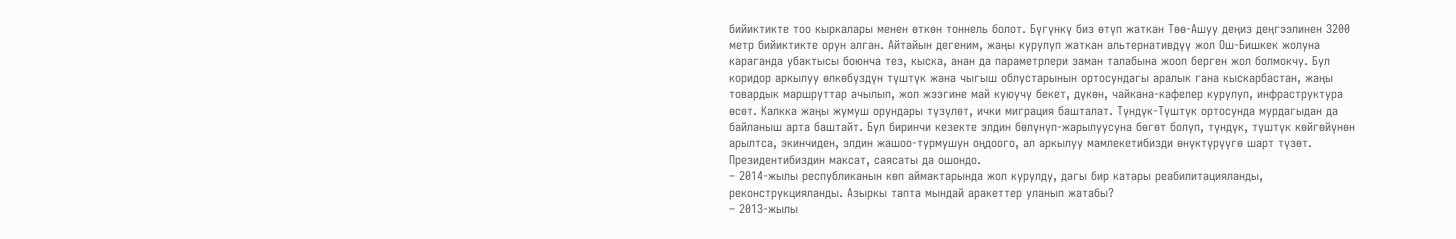бийиктикте тоо кыркалары менен өткөн тоннель болот. Бүгүнкү биз өтүп жаткан Төө-Ашуу деңиз деңгээлинен 3200 метр бийиктикте орун алган. Айтайын дегеним, жаңы курулуп жаткан альтернативдүү жол Ош-Бишкек жолуна караганда убактысы боюнча тез, кыска, анан да параметрлери заман талабына жооп берген жол болмокчу. Бул коридор аркылуу өлкөбүздүн түштүк жана чыгыш облустарынын ортосундагы аралык гана кыскарбастан, жаңы товардык маршруттар ачылып, жол жээгине май куюучу бекет, дүкөн, чайкана-кафелер курулуп, инфраструктура өсөт. Калкка жаңы жумуш орундары түзүлөт, ички миграция башталат. Түндүк-Түштүк ортосунда мурдагыдан да байланыш арта баштайт. Бул биринчи кезекте элдин бөлүнүп-жарылуусуна бөгөт болуп, түндүк, түштүк көйгөйүнөн арылтса, экинчиден, элдин жашоо-турмушун оңдоого, ал аркылуу мамлекетибизди өнүктүрүүгө шарт түзөт. Президентибиздин максат, саясаты да ошондо.
– 2014-жылы республиканын көп аймактарында жол курулду, дагы бир катары реабилитацияланды, реконструкцияланды. Азыркы тапта мындай аракеттер уланып жатабы?
– 2013-жылы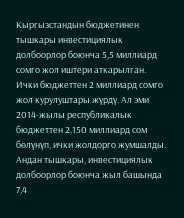Кыргызстандын бюджетинен тышкары инвестициялык долбоорлор боюнча 5,5 миллиард сомго жол иштери аткарылган. Ички бюджеттен 2 миллиард сомго жол курулуштары жүрдү. Ал эми 2014-жылы республикалык бюджеттен 2,150 миллиард сом бөлүнүп, ички жолдорго жумшалды. Андан тышкары, инвестициялык долбоорлор боюнча жыл башында 7,4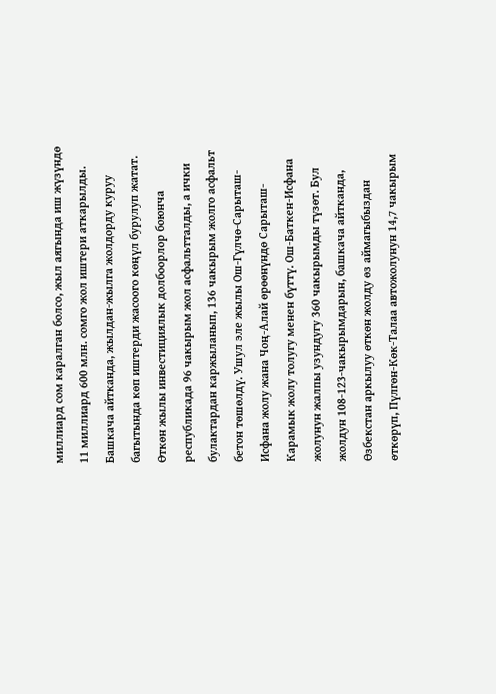миллиард сом каралган болсо, жыл аягында иш жүзүндө 11 миллиард 600 млн. сомго жол иштери аткарылды. Башкача айтканда, жылдан-жылга жолдорду куруу багытында көп иштерди жасоого көңүл бурулуп жатат.
Өткөн жылы инвестициялык долбоорлор боюнча республикада 96 чакырым жол асфальтталды, а ички булактардан каржыланып, 136 чакырым жолго асфальт бетон төшөлдү. Ушул эле жылы Ош-Гүлчө-Сарыташ-Исфана жолу жана Чоң-Алай өрөөнүндө Сарыташ-Карамык жолу толугу менен бүттү. Ош-Баткен-Исфана жолунун жалпы узундугу 360 чакырымды түзөт. Бул жолдун 108-123-чакырымдарын, башкача айтканда, Өзбекстан аркылуу өткөн жолду өз аймагыбыздан өткөрүп, Пүлгөн-Көк-Талаа автожолунун 14,7 чакырым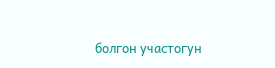болгон участогун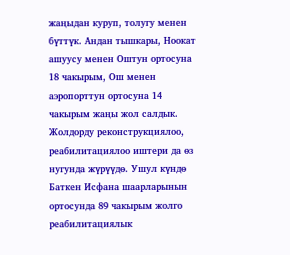жаңыдан куруп, толугу менен бүттүк. Андан тышкары, Ноокат ашуусу менен Оштун ортосуна 18 чакырым, Ош менен аэропорттун ортосуна 14 чакырым жаңы жол салдык. Жолдорду реконструкциялоо, реабилитациялоо иштери да өз нугунда жүрүүдө. Ушул күндө Баткен Исфана шаарларынын ортосунда 89 чакырым жолго реабилитациялык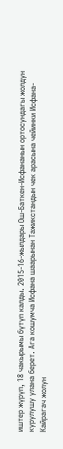иштер жүрүп, 18 чакырымы бүтүп калды. 2015-16-жылдары Ош-Баткен-Исфананын ортосундагы жолдун курулушу улана берет. Ага кошумча Исфана шаарынан Тажикстандын чек арасына чейинки Исфана-Кайрагач жолун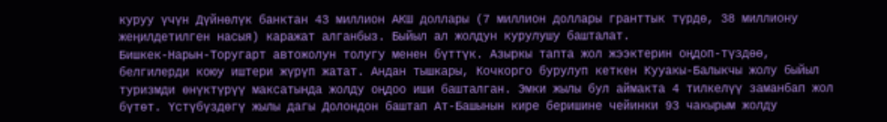куруу үчүн Дүйнөлүк банктан 43 миллион АКШ доллары (7 миллион доллары гранттык түрдө, 38 миллиону жеңилдетилген насыя) каражат алганбыз. Быйыл ал жолдун курулушу башталат.
Бишкек-Нарын-Торугарт автожолун толугу менен бүттүк. Азыркы тапта жол жээктерин оңдоп-түздөө, белгилерди коюу иштери жүрүп жатат. Андан тышкары, Кочкорго бурулуп кеткен Кууакы-Балыкчы жолу быйыл туризмди өнүктүрүү максатында жолду оңдоо иши башталган. Эмки жылы бул аймакта 4 тилкелүү заманбап жол бүтөт. Үстүбүздөгү жылы дагы Долондон баштап Ат-Башынын кире беришине чейинки 93 чакырым жолду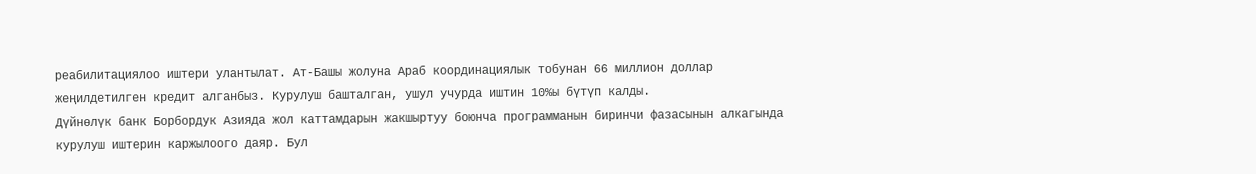реабилитациялоо иштери улантылат. Ат-Башы жолуна Араб координациялык тобунан 66 миллион доллар жеңилдетилген кредит алганбыз. Курулуш башталган, ушул учурда иштин 10%ы бүтүп калды.
Дүйнөлүк банк Борбордук Азияда жол каттамдарын жакшыртуу боюнча программанын биринчи фазасынын алкагында курулуш иштерин каржылоого даяр. Бул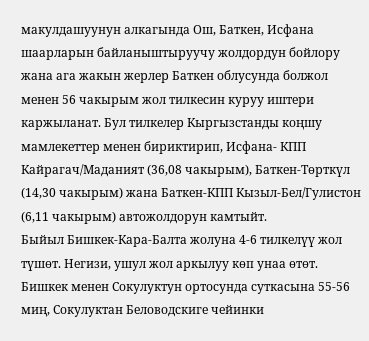макулдашуунун алкагында Ош, Баткен, Исфана шаарларын байланыштыруучу жолдордун бойлору жана ага жакын жерлер Баткен облусунда болжол менен 56 чакырым жол тилкесин куруу иштери каржыланат. Бул тилкелер Кыргызстанды коңшу мамлекеттер менен бириктирип, Исфана- КПП Кайрагач/Маданият (36,08 чакырым), Баткен-Төрткүл (14,30 чакырым) жана Баткен-КПП Кызыл-Бел/Гулистон (6,11 чакырым) автожолдорун камтыйт.
Быйыл Бишкек-Кара-Балта жолуна 4-6 тилкелүү жол түшөт. Негизи, ушул жол аркылуу көп унаа өтөт. Бишкек менен Сокулуктун ортосунда суткасына 55-56 миң, Сокулуктан Беловодскиге чейинки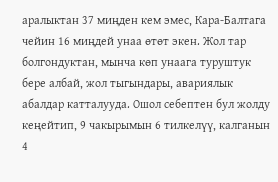аралыктан 37 миңден кем эмес, Кара-Балтага чейин 16 миңдей унаа өтөт экен. Жол тар болгондуктан, мынча көп унаага туруштук бере албай, жол тыгындары, авариялык абалдар катталууда. Ошол себептен бул жолду кеңейтип, 9 чакырымын 6 тилкелүү, калганын 4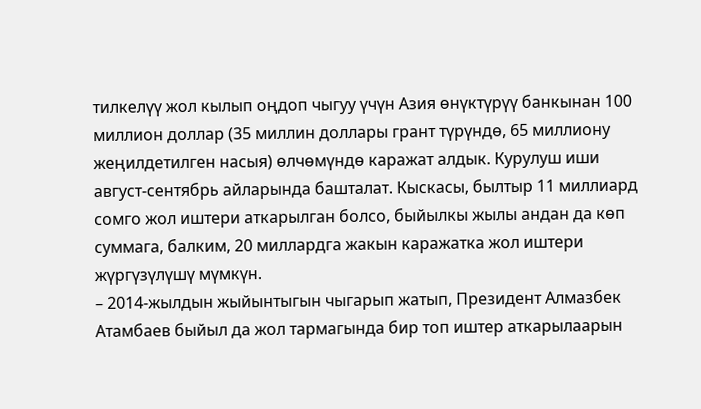тилкелүү жол кылып оңдоп чыгуу үчүн Азия өнүктүрүү банкынан 100 миллион доллар (35 миллин доллары грант түрүндө, 65 миллиону жеңилдетилген насыя) өлчөмүндө каражат алдык. Курулуш иши август-сентябрь айларында башталат. Кыскасы, былтыр 11 миллиард сомго жол иштери аткарылган болсо, быйылкы жылы андан да көп суммага, балким, 20 миллардга жакын каражатка жол иштери жүргүзүлүшү мүмкүн.
– 2014-жылдын жыйынтыгын чыгарып жатып, Президент Алмазбек Атамбаев быйыл да жол тармагында бир топ иштер аткарылаарын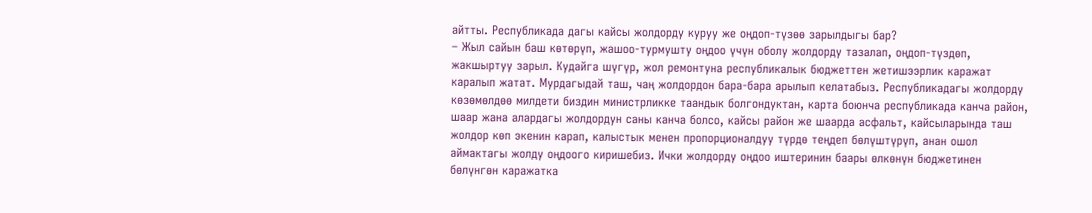айтты. Республикада дагы кайсы жолдорду куруу же оңдоп-түзөө зарылдыгы бар?
– Жыл сайын баш көтөрүп, жашоо-турмушту оңдоо үчүн оболу жолдорду тазалап, оңдоп-түздөп, жакшыртуу зарыл. Кудайга шүгүр, жол ремонтуна республикалык бюджеттен жетишээрлик каражат каралып жатат. Мурдагыдай таш, чаң жолдордон бара-бара арылып келатабыз. Республикадагы жолдорду көзөмөлдөө милдети биздин министрликке таандык болгондуктан, карта боюнча республикада канча район, шаар жана алардагы жолдордун саны канча болсо, кайсы район же шаарда асфальт, кайсыларында таш жолдор көп экенин карап, калыстык менен пропорционалдуу түрдө теңдеп бөлүштүрүп, анан ошол аймактагы жолду оңдоого киришебиз. Ички жолдорду оңдоо иштеринин баары өлкөнүн бюджетинен бөлүнгөн каражатка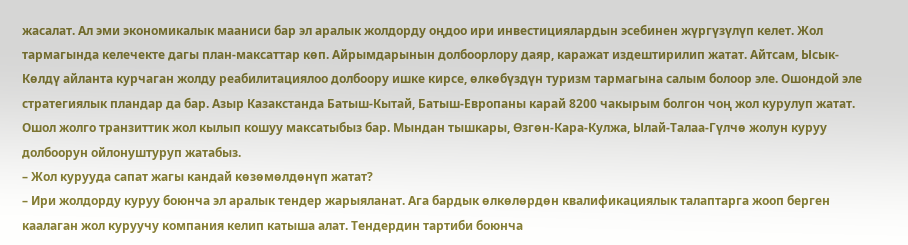жасалат. Ал эми экономикалык мааниси бар эл аралык жолдорду оңдоо ири инвестициялардын эсебинен жүргүзүлүп келет. Жол тармагында келечекте дагы план-максаттар көп. Айрымдарынын долбоорлору даяр, каражат издештирилип жатат. Айтсам, Ысык-Көлдү айланта курчаган жолду реабилитациялоо долбоору ишке кирсе, өлкөбүздүн туризм тармагына салым болоор эле. Ошондой эле стратегиялык пландар да бар. Азыр Казакстанда Батыш-Кытай, Батыш-Европаны карай 8200 чакырым болгон чоң жол курулуп жатат. Ошол жолго транзиттик жол кылып кошуу максатыбыз бар. Мындан тышкары, Өзгөн-Кара-Кулжа, Ылай-Талаа-Гүлчө жолун куруу долбоорун ойлонуштуруп жатабыз.
– Жол курууда сапат жагы кандай көзөмөлдөнүп жатат?
– Ири жолдорду куруу боюнча эл аралык тендер жарыяланат. Ага бардык өлкөлөрдөн квалификациялык талаптарга жооп берген каалаган жол куруучу компания келип катыша алат. Тендердин тартиби боюнча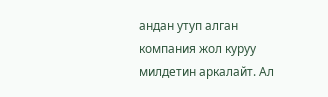андан утуп алган компания жол куруу милдетин аркалайт. Ал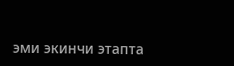эми экинчи этапта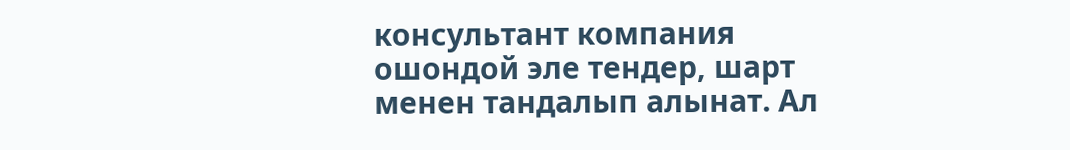консультант компания ошондой эле тендер, шарт менен тандалып алынат. Ал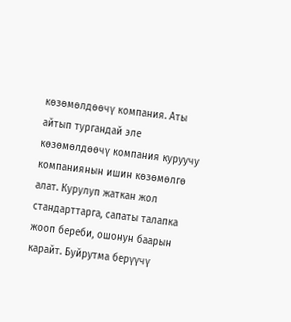көзөмөлдөөчү компания. Аты айтып тургандай эле көзөмөлдөөчү компания куруучу компаниянын ишин көзөмөлгө алат. Курулуп жаткан жол стандарттарга, сапаты талапка жооп береби, ошонун баарын карайт. Буйрутма берүүчү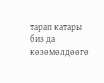тарап катары биз да көзөмөлдөөгө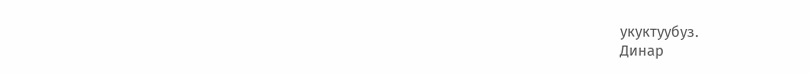укуктуубуз.
Динар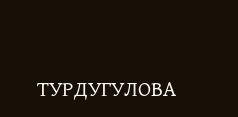ТУРДУГУЛОВА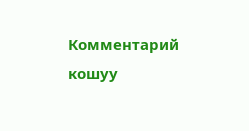Комментарий кошуу